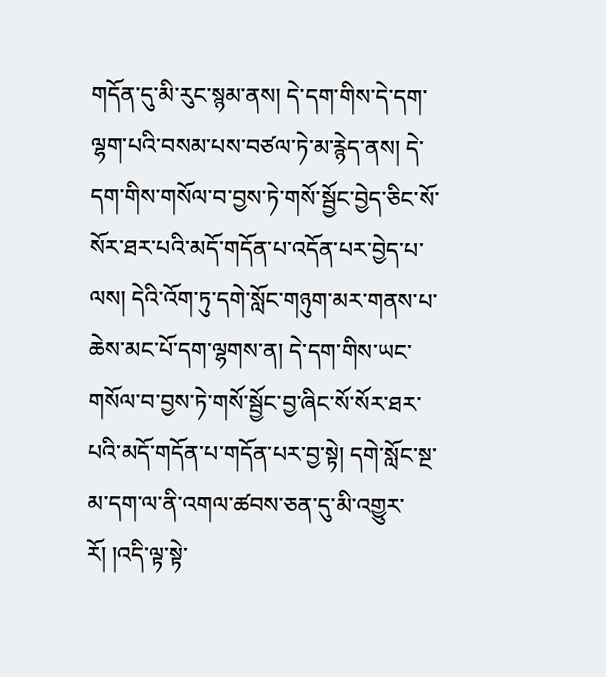གདོན་དུ་མི་རུང་སྙམ་ནས། དེ་དག་གིས་དེ་དག་ལྷག་པའི་བསམ་པས་བཙལ་ཏེ་མ་རྙེད་ནས། དེ་དག་གིས་གསོལ་བ་བྱས་ཏེ་གསོ་སྦྱོང་བྱེད་ཅིང་སོ་སོར་ཐར་པའི་མདོ་གདོན་པ་འདོན་པར་བྱེད་པ་ལས། དེའི་འོག་ཏུ་དགེ་སློང་གཉུག་མར་གནས་པ་ཆེས་མང་པོ་དག་ལྷགས་ན། དེ་དག་གིས་ཡང་གསོལ་བ་བྱས་ཏེ་གསོ་སྦྱོང་བྱ་ཞིང་སོ་སོར་ཐར་པའི་མདོ་གདོན་པ་གདོན་པར་བྱ་སྟེ། དགེ་སློང་སྔ་མ་དག་ལ་ནི་འགལ་ཚབས་ཅན་དུ་མི་འགྱུར་རོ། །འདི་ལྟ་སྟེ་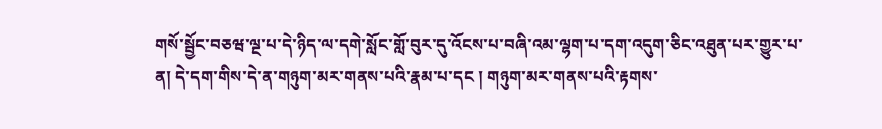གསོ་སྦྱོང་བཅཝ་ལྔ་པ་དེ་ཉིད་ལ་དགེ་སློང་གློ་བུར་དུ་འོངས་པ་བཞི་འམ་ལྷག་པ་དག་འདུག་ཅིང་འཐུན་པར་གྱུར་པ་ན། དེ་དག་གིས་དེ་ན་གཉུག་མར་གནས་པའི་རྣམ་པ་དང ། གཉུག་མར་གནས་པའི་རྟགས་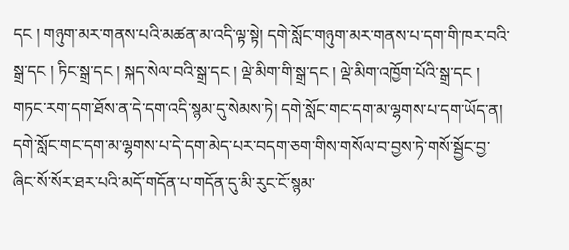དང ། གཉུག་མར་གནས་པའི་མཚན་མ་འདི་ལྟ་སྟེ། དགེ་སློང་གཉུག་མར་གནས་པ་དག་གི་ཁར་བའི་སྒྲ་དང ། ཏིང་སྒྲ་དང ། སྐད་སེལ་བའི་སྒྲ་དང ། ལྡེ་མིག་གི་སྒྲ་དང ། ལྡེ་མིག་འཁྱོག་པོའི་སྒྲ་དང ། གཏང་རག་དག་ཐོས་ན་དེ་དག་འདི་སྙམ་དུ་སེམས་ཏེ། དགེ་སློང་གང་དག་མ་ལྷགས་པ་དག་ཡོད་ན། དགེ་སློང་གང་དག་མ་ལྷགས་པ་དེ་དག་མེད་པར་བདག་ཅག་གིས་གསོལ་བ་བྱས་ཏེ་གསོ་སྦྱོང་བྱ་ཞིང་སོ་སོར་ཐར་པའི་མདོ་གདོན་པ་གདོན་དུ་མི་རུང་ངོ་སྙམ་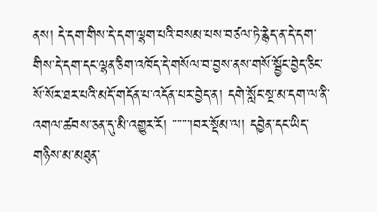ནས། དེ་དག་གིས་དེ་དག་ལྷག་པའི་བསམ་པས་བཙལ་ཏེ་རྙེད་ན་དེ་དག་གིས་དེ་དག་དང་ལྷན་ཅིག་འཁོད་དེ་གསོལ་བ་བྱས་ནས་གསོ་སྦྱོང་བྱེད་ཅིང་སོ་སོར་ཐར་པའི་མདོ་གདོན་པ་འདོན་པར་བྱེད་ན། དགེ་སློང་སྔ་མ་དག་ལ་ནི་འགལ་ཚབས་ཅན་དུ་མི་འགྱུར་རོ། ་་་་་་་།བར་སྡོམ་ལ། དབྱེན་དང་ཡིད་གཉིས་མ་མཐུན་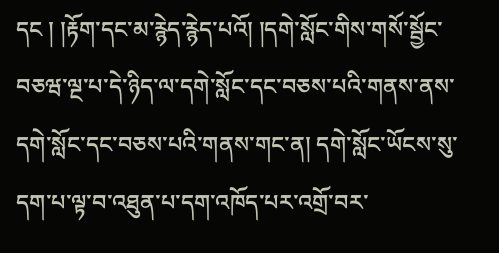དང ། །རྟོག་དང་མ་རྙེད་རྙེད་པའོ། །དགེ་སློང་གིས་གསོ་སྦྱོང་བཅཝ་ལྔ་པ་དེ་ཉིད་ལ་དགེ་སློང་དང་བཅས་པའི་གནས་ནས་དགེ་སློང་དང་བཅས་པའི་གནས་གང་ན། དགེ་སློང་ཡོངས་སུ་དག་པ་ལྟ་བ་འཐུན་པ་དག་འཁོད་པར་འགྲོ་བར་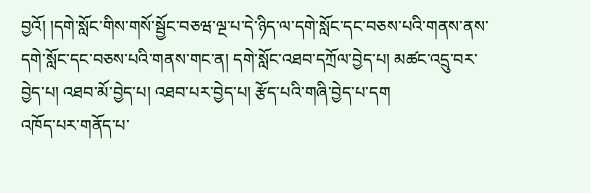བྱའོ། །དགེ་སློང་གིས་གསོ་སྦྱོང་བཅཝ་ལྔ་པ་དེ་ཉིད་ལ་དགེ་སློང་དང་བཅས་པའི་གནས་ནས་དགེ་སློང་དང་བཅས་པའི་གནས་གང་ན། དགེ་སློང་འཐབ་དཀྲོལ་བྱེད་པ། མཚང་འདྲུ་བར་བྱེད་པ། འཐབ་མོ་བྱེད་པ། འཐབ་པར་བྱེད་པ། རྩོད་པའི་གཞི་བྱེད་པ་དག
འཁོད་པར་གནོད་པ་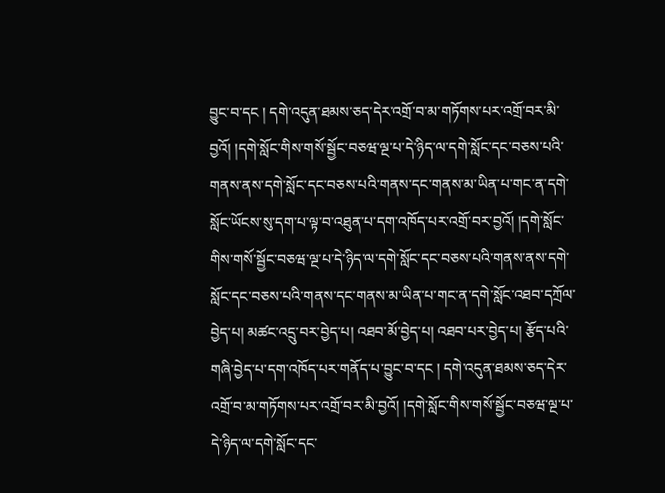བྱུང་བ་དང ། དགེ་འདུན་ཐམས་ཅད་དེར་འགྲོ་བ་མ་གཏོགས་པར་འགྲོ་བར་མི་བྱའོ། །དགེ་སློང་གིས་གསོ་སྦྱོང་བཅཝ་ལྔ་པ་དེ་ཉིད་ལ་དགེ་སློང་དང་བཅས་པའི་གནས་ནས་དགེ་སློང་དང་བཅས་པའི་གནས་དང་གནས་མ་ཡིན་པ་གང་ན་དགེ་སློང་ཡོངས་སུ་དག་པ་ལྟ་བ་འཐུན་པ་དག་འཁོད་པར་འགྲོ་བར་བྱའོ། །དགེ་སློང་གིས་གསོ་སྦྱོང་བཅཝ་ལྔ་པ་དེ་ཉིད་ལ་དགེ་སློང་དང་བཅས་པའི་གནས་ནས་དགེ་སློང་དང་བཅས་པའི་གནས་དང་གནས་མ་ཡིན་པ་གང་ན་དགེ་སློང་འཐབ་དཀྲོལ་བྱེད་པ། མཚང་འདྲུ་བར་བྱེད་པ། འཐབ་མོ་བྱེད་པ། འཐབ་པར་བྱེད་པ། རྩོད་པའི་གཞི་བྱེད་པ་དག་འཁོད་པར་གནོད་པ་བྱུང་བ་དང ། དགེ་འདུན་ཐམས་ཅད་དེར་འགྲོ་བ་མ་གཏོགས་པར་འགྲོ་བར་མི་བྱའོ། །དགེ་སློང་གིས་གསོ་སྦྱོང་བཅཝ་ལྔ་པ་དེ་ཉིད་ལ་དགེ་སློང་དང་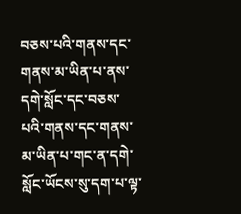བཅས་པའི་གནས་དང་གནས་མ་ཡིན་པ་ནས་དགེ་སློང་དང་བཅས་པའི་གནས་དང་གནས་མ་ཡིན་པ་གང་ན་དགེ་སློང་ཡོངས་སུ་དག་པ་ལྟ་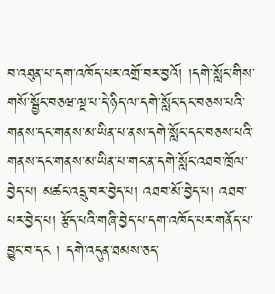བ་འཐུན་པ་དག་འཁོད་པར་འགྲོ་བར་བྱའོ། །དགེ་སློང་གིས་གསོ་སྦྱོང་བཅཝ་ལྔ་པ་དེ་ཉིད་ལ་དགེ་སློང་དང་བཅས་པའི་གནས་དང་གནས་མ་ཡིན་པ་ནས་དགེ་སློང་དང་བཅས་པའི་གནས་དང་གནས་མ་ཡིན་པ་གང་ན་དགེ་སློང་འཐབ་ཁྲོལ་བྱེད་པ། མཚང་འདྲུ་བར་བྱེད་པ། འཐབ་མོ་བྱེད་པ། འཐབ་པར་བྱེད་པ། རྩོད་པའི་གཞི་བྱེད་པ་དག་འཁོད་པར་གནོད་པ་བྱུང་བ་དང ། དགེ་འདུན་ཐམས་ཅད་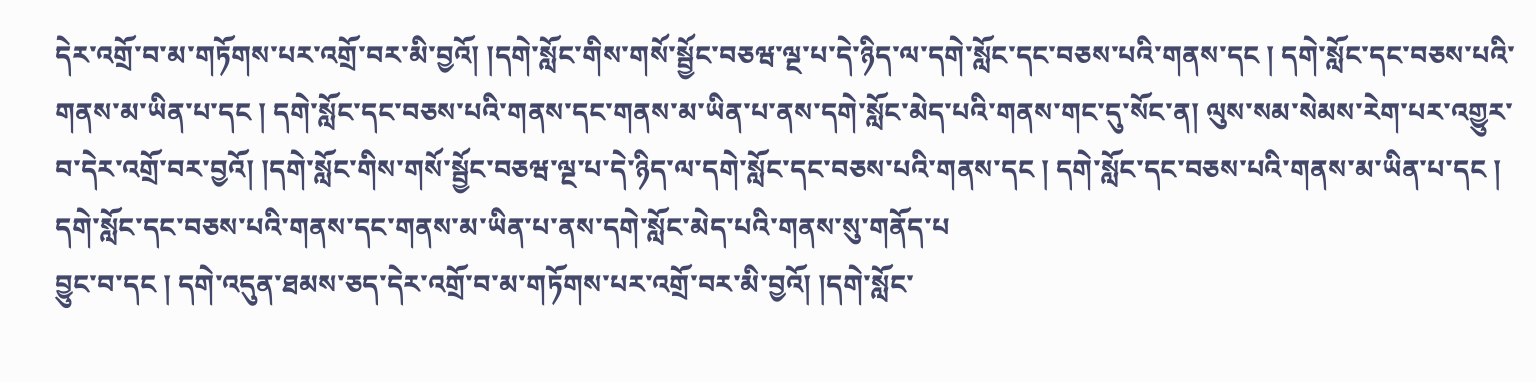དེར་འགྲོ་བ་མ་གཏོགས་པར་འགྲོ་བར་མི་བྱའོ། །དགེ་སློང་གིས་གསོ་སྦྱོང་བཅཝ་ལྔ་པ་དེ་ཉིད་ལ་དགེ་སློང་དང་བཅས་པའི་གནས་དང ། དགེ་སློང་དང་བཅས་པའི་གནས་མ་ཡིན་པ་དང ། དགེ་སློང་དང་བཅས་པའི་གནས་དང་གནས་མ་ཡིན་པ་ནས་དགེ་སློང་མེད་པའི་གནས་གང་དུ་སོང་ན། ལུས་སམ་སེམས་རེག་པར་འགྱུར་བ་དེར་འགྲོ་བར་བྱའོ། །དགེ་སློང་གིས་གསོ་སྦྱོང་བཅཝ་ལྔ་པ་དེ་ཉིད་ལ་དགེ་སློང་དང་བཅས་པའི་གནས་དང ། དགེ་སློང་དང་བཅས་པའི་གནས་མ་ཡིན་པ་དང ། དགེ་སློང་དང་བཅས་པའི་གནས་དང་གནས་མ་ཡིན་པ་ནས་དགེ་སློང་མེད་པའི་གནས་སུ་གནོད་པ
བྱུང་བ་དང ། དགེ་འདུན་ཐམས་ཅད་དེར་འགྲོ་བ་མ་གཏོགས་པར་འགྲོ་བར་མི་བྱའོ། །དགེ་སློང་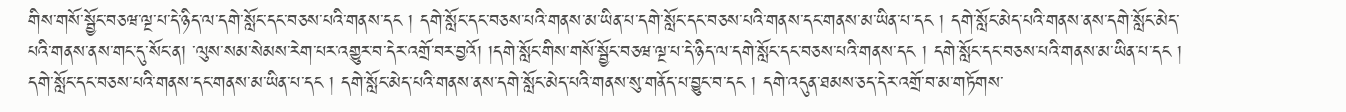གིས་གསོ་སྦྱོང་བཅཝ་ལྔ་པ་དེ་ཉིད་ལ་དགེ་སློང་དང་བཅས་པའི་གནས་དང ། དགེ་སློང་དང་བཅས་པའི་གནས་མ་ཡིན་པ་དགེ་སློང་དང་བཅས་པའི་གནས་དང་གནས་མ་ཡིན་པ་དང ། དགེ་སློང་མེད་པའི་གནས་ནས་དགེ་སློང་མེད་པའི་གནས་ནས་གང་དུ་སོང་ན། ་ལུས་སམ་སེམས་རེག་པར་འགྱུར་བ་དེར་འགྲོ་བར་བྱའོ། །དགེ་སློང་གིས་གསོ་སྦྱོང་བཅཝ་ལྔ་པ་དེ་ཉིད་ལ་དགེ་སློང་དང་བཅས་པའི་གནས་དང ། དགེ་སློང་དང་བཅས་པའི་གནས་མ་ཡིན་པ་དང ། དགེ་སློང་དང་བཅས་པའི་གནས་དང་གནས་མ་ཡིན་པ་དང ། དགེ་སློང་མེད་པའི་གནས་ནས་དགེ་སློང་མེད་པའི་གནས་སུ་གནོད་པ་བྱུང་བ་དང ། དགེ་འདུན་ཐམས་ཅད་དེར་འགྲོ་བ་མ་གཏོགས་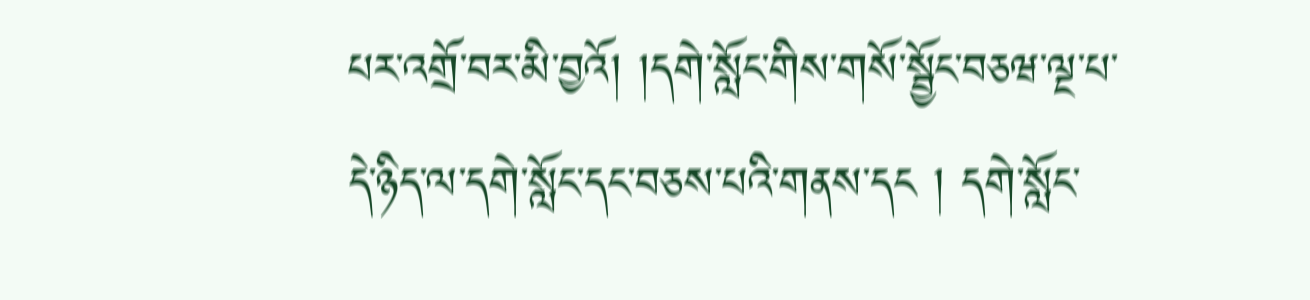པར་འགྲོ་བར་མི་བྱའོ། །དགེ་སློང་གིས་གསོ་སྦྱོང་བཅཝ་ལྔ་པ་དེ་ཉིད་ལ་དགེ་སློང་དང་བཅས་པའི་གནས་དང ། དགེ་སློང་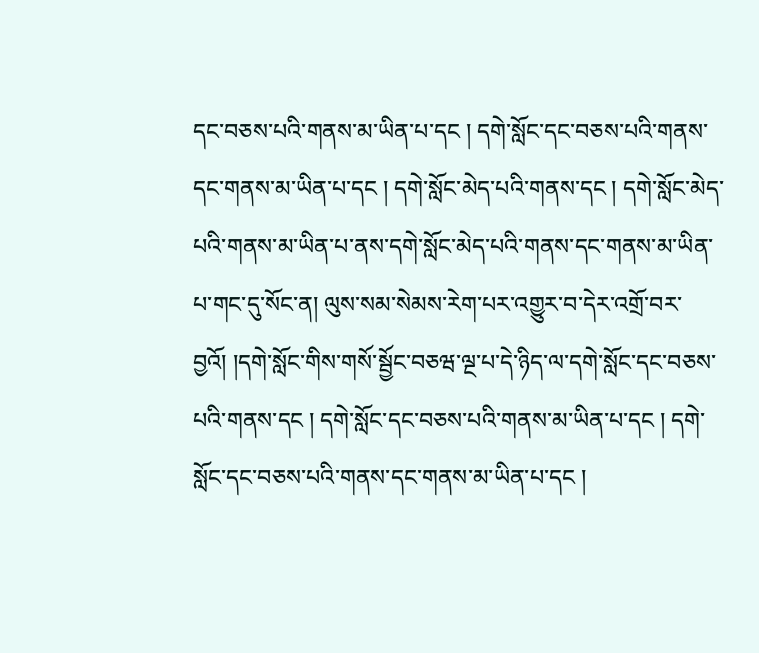དང་བཅས་པའི་གནས་མ་ཡིན་པ་དང ། དགེ་སློང་དང་བཅས་པའི་གནས་དང་གནས་མ་ཡིན་པ་དང ། དགེ་སློང་མེད་པའི་གནས་དང ། དགེ་སློང་མེད་པའི་གནས་མ་ཡིན་པ་ནས་དགེ་སློང་མེད་པའི་གནས་དང་གནས་མ་ཡིན་པ་གང་དུ་སོང་ན། ལུས་སམ་སེམས་རེག་པར་འགྱུར་བ་དེར་འགྲོ་བར་བྱའོ། །དགེ་སློང་གིས་གསོ་སྦྱོང་བཅཝ་ལྔ་པ་དེ་ཉིད་ལ་དགེ་སློང་དང་བཅས་པའི་གནས་དང ། དགེ་སློང་དང་བཅས་པའི་གནས་མ་ཡིན་པ་དང ། དགེ་སློང་དང་བཅས་པའི་གནས་དང་གནས་མ་ཡིན་པ་དང །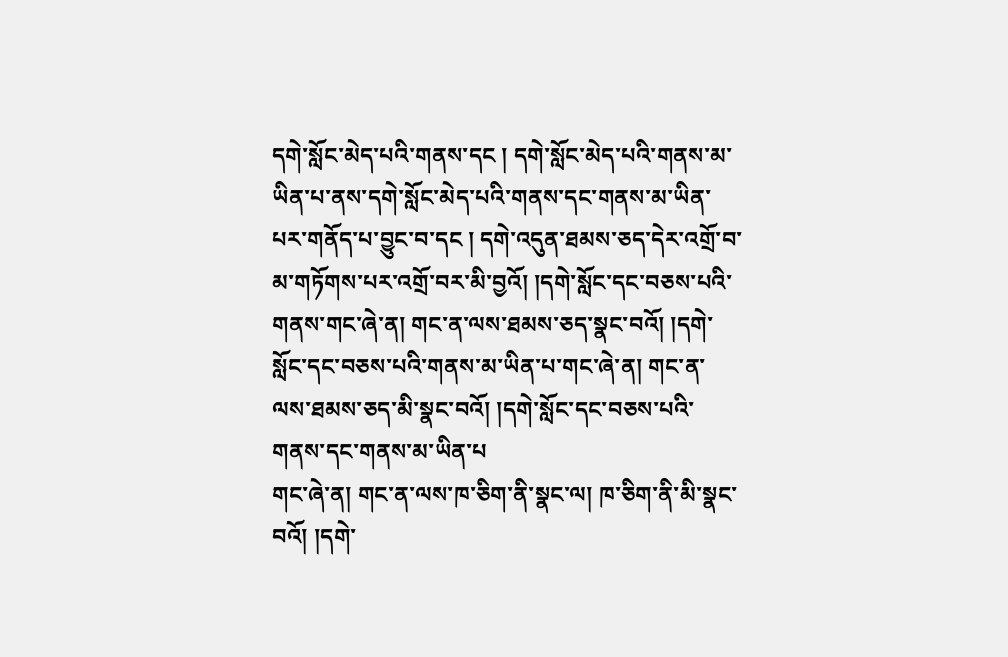དགེ་སློང་མེད་པའི་གནས་དང ། དགེ་སློང་མེད་པའི་གནས་མ་ཡིན་པ་ནས་དགེ་སློང་མེད་པའི་གནས་དང་གནས་མ་ཡིན་པར་གནོད་པ་བྱུང་བ་དང ། དགེ་འདུན་ཐམས་ཅད་དེར་འགྲོ་བ་མ་གཏོགས་པར་འགྲོ་བར་མི་བྱའོ། །དགེ་སློང་དང་བཅས་པའི་གནས་གང་ཞེ་ན། གང་ན་ལས་ཐམས་ཅད་སྣང་བའོ། །དགེ་སློང་དང་བཅས་པའི་གནས་མ་ཡིན་པ་གང་ཞེ་ན། གང་ན་ལས་ཐམས་ཅད་མི་སྣང་བའོ། །དགེ་སློང་དང་བཅས་པའི་གནས་དང་གནས་མ་ཡིན་པ
གང་ཞེ་ན། གང་ན་ལས་ཁ་ཅིག་ནི་སྣང་ལ། ཁ་ཅིག་ནི་མི་སྣང་བའོ། །དགེ་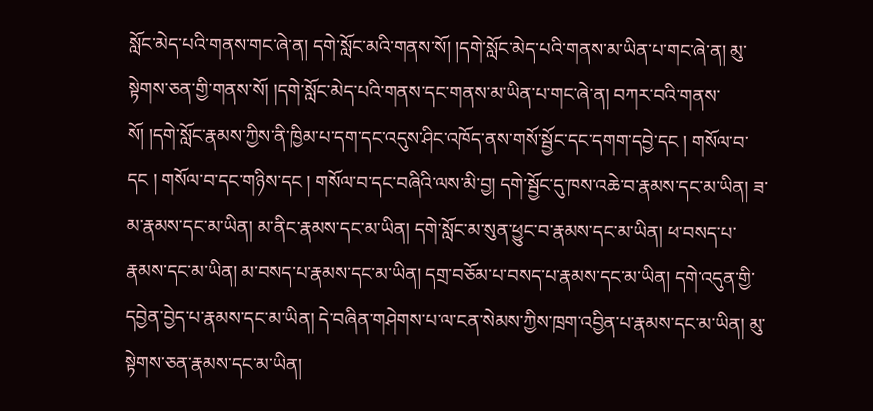སློང་མེད་པའི་གནས་གང་ཞེ་ན། དགེ་སློང་མའི་གནས་སོ། །དགེ་སློང་མེད་པའི་གནས་མ་ཡིན་པ་གང་ཞེ་ན། མུ་སྟེགས་ཅན་གྱི་གནས་སོ། །དགེ་སློང་མེད་པའི་གནས་དང་གནས་མ་ཡིན་པ་གང་ཞེ་ན། བཀར་བའི་གནས་སོ། །དགེ་སློང་རྣམས་ཀྱིས་ནི་ཁྱིམ་པ་དག་དང་འདུས་ཤིང་འཁོད་ནས་གསོ་སྦྱོང་དང་དགག་དབྱེ་དང ། གསོལ་བ་དང ། གསོལ་བ་དང་གཉིས་དང ། གསོལ་བ་དང་བཞིའི་ལས་མི་བྱ། དགེ་སྦྱོང་དུ་ཁས་འཆེ་བ་རྣམས་དང་མ་ཡིན། ཟ་མ་རྣམས་དང་མ་ཡིན། མ་ནིང་རྣམས་དང་མ་ཡིན། དགེ་སློང་མ་སུན་ཕྱུང་བ་རྣམས་དང་མ་ཡིན། ཕ་བསད་པ་རྣམས་དང་མ་ཡིན། མ་བསད་པ་རྣམས་དང་མ་ཡིན། དགྲ་བཅོམ་པ་བསད་པ་རྣམས་དང་མ་ཡིན། དགེ་འདུན་གྱི་དབྱེན་བྱེད་པ་རྣམས་དང་མ་ཡིན། དེ་བཞིན་གཤེགས་པ་ལ་ངན་སེམས་ཀྱིས་ཁྲག་འབྱིན་པ་རྣམས་དང་མ་ཡིན། མུ་སྟེགས་ཅན་རྣམས་དང་མ་ཡིན།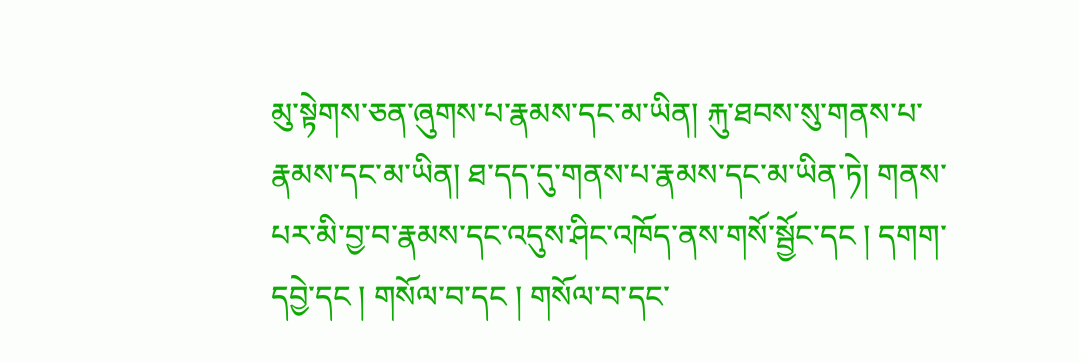མུ་སྟེགས་ཅན་ཞུགས་པ་རྣམས་དང་མ་ཡིན། རྐུ་ཐབས་སུ་གནས་པ་རྣམས་དང་མ་ཡིན། ཐ་དད་དུ་གནས་པ་རྣམས་དང་མ་ཡིན་ཏེ། གནས་པར་མི་བྱ་བ་རྣམས་དང་འདུས་ཤིང་འཁོད་ནས་གསོ་སྦྱོང་དང ། དགག་དབྱེ་དང ། གསོལ་བ་དང ། གསོལ་བ་དང་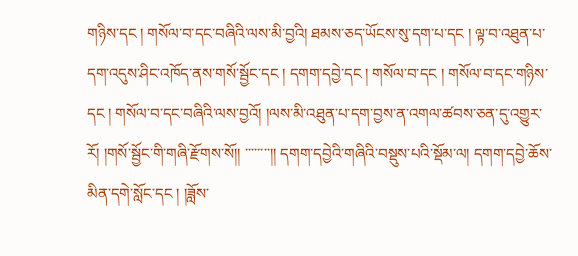གཉིས་དང ། གསོལ་བ་དང་བཞིའི་ལས་མི་བྱའི། ཐམས་ཅད་ཡོངས་སུ་དག་པ་དང ། ལྟ་བ་འཐུན་པ་དག་འདུས་ཤིང་འཁོད་ནས་གསོ་སྦྱོང་དང ། དགག་དབྱེ་དང ། གསོལ་བ་དང ། གསོལ་བ་དང་གཉིས་དང ། གསོལ་བ་དང་བཞིའི་ལས་བྱའོ། །ལས་མི་འཐུན་པ་དག་བྱས་ན་འགལ་ཚབས་ཅན་དུ་འགྱུར་རོ། །གསོ་སྦྱོང་གི་གཞི་རྫོགས་སོ།། ་་་་་་་་།། དགག་དབྱེའི་གཞིའི་བསྡུས་པའི་སྡོམ་ལ། དགག་དབྱེ་ཆོས་མིན་དགེ་སློང་དང ། །ཟློས་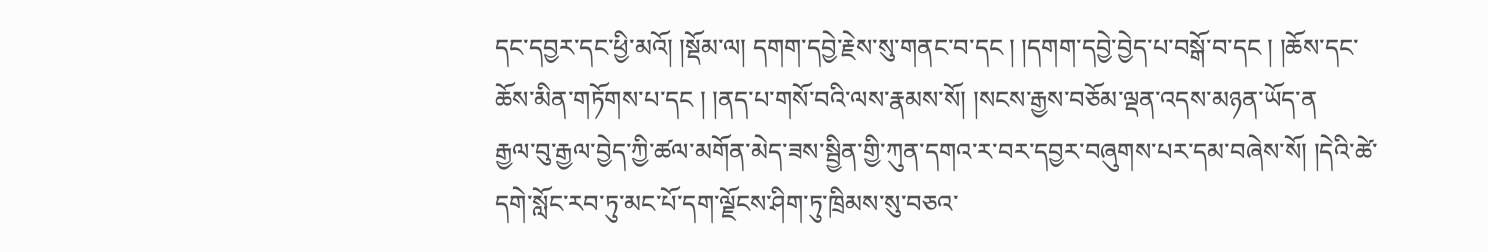དང་དབྱར་དང་ཕྱི་མའོ། །སྡོམ་ལ། དགག་དབྱེ་རྗེས་སུ་གནང་བ་དང ། །དགག་དབྱེ་བྱེད་པ་བསྒོ་བ་དང ། །ཆོས་དང་ཆོས་མིན་གཏོགས་པ་དང ། །ནད་པ་གསོ་བའི་ལས་རྣམས་སོ། །སངས་རྒྱས་བཅོམ་ལྡན་འདས་མཉན་ཡོད་ན
རྒྱལ་བུ་རྒྱལ་བྱེད་ཀྱི་ཚལ་མགོན་མེད་ཟས་སྦྱིན་གྱི་ཀུན་དགའ་ར་བར་དབྱར་བཞུགས་པར་དམ་བཞེས་སོ། །དེའི་ཚེ་དགེ་སློང་རབ་ཏུ་མང་པོ་དག་ལྗོངས་ཤིག་ཏུ་ཁྲིམས་སུ་བཅའ་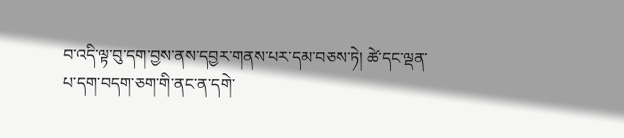བ་འདི་ལྟ་བུ་དག་བྱས་ནས་དབྱར་གནས་པར་དམ་བཅས་ཏེ། ཚེ་དང་ལྡན་པ་དག་བདག་ཅག་གི་ནང་ན་དགེ་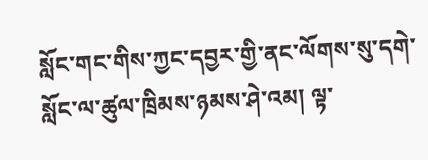སློང་གང་གིས་ཀྱང་དབྱར་གྱི་ནང་ལོགས་སུ་དགེ་སློང་ལ་ཚུལ་ཁྲིམས་ཉམས་ཤེ་འམ། ལྟ་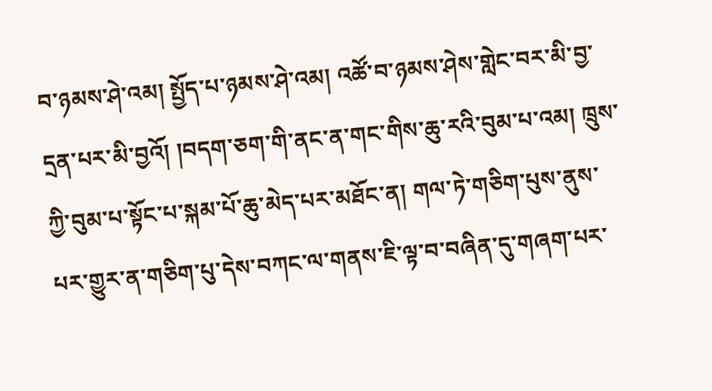བ་ཉམས་ཤེ་འམ། སྤྱོད་པ་ཉམས་ཤེ་འམ། འཚོ་བ་ཉམས་ཤེས་གླེང་བར་མི་བྱ་དྲན་པར་མི་བྱའོ། །བདག་ཅག་གི་ནང་ན་གང་གིས་ཆུ་རའི་བུམ་པ་འམ། ཁྲུས་ཀྱི་བུམ་པ་སྟོང་པ་སྐམ་པོ་ཆུ་མེད་པར་མཐོང་ན། གལ་ཏེ་གཅིག་པུས་ནུས་པར་གྱུར་ན་གཅིག་པུ་དེས་བཀང་ལ་གནས་ཇི་ལྟ་བ་བཞིན་དུ་གཞག་པར་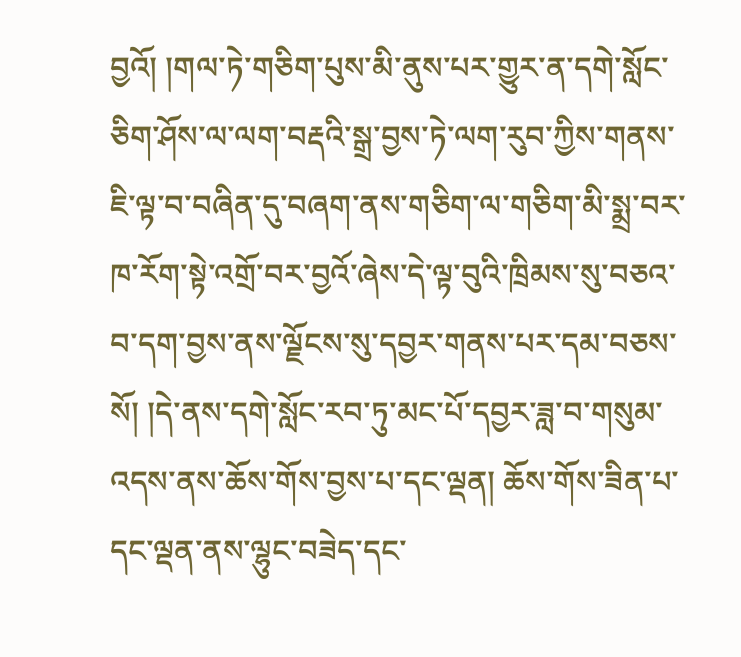བྱའོ། །གལ་ཏེ་གཅིག་པུས་མི་ནུས་པར་གྱུར་ན་དགེ་སློང་ཅིག་ཤོས་ལ་ལག་བརྡའི་སྒྲ་བྱས་ཏེ་ལག་རུབ་ཀྱིས་གནས་ཇི་ལྟ་བ་བཞིན་དུ་བཞག་ནས་གཅིག་ལ་གཅིག་མི་སྨྲ་བར་ཁ་རོག་སྟེ་འགྲོ་བར་བྱའོ་ཞེས་དེ་ལྟ་བུའི་ཁྲིམས་སུ་བཅའ་བ་དག་བྱས་ནས་ལྗོངས་སུ་དབྱར་གནས་པར་དམ་བཅས་སོ། །དེ་ནས་དགེ་སློང་རབ་ཏུ་མང་པོ་དབྱར་ཟླ་བ་གསུམ་འདས་ནས་ཆོས་གོས་བྱས་པ་དང་ལྡན། ཆོས་གོས་ཟིན་པ་དང་ལྡན་ནས་ལྷུང་བཟེད་དང་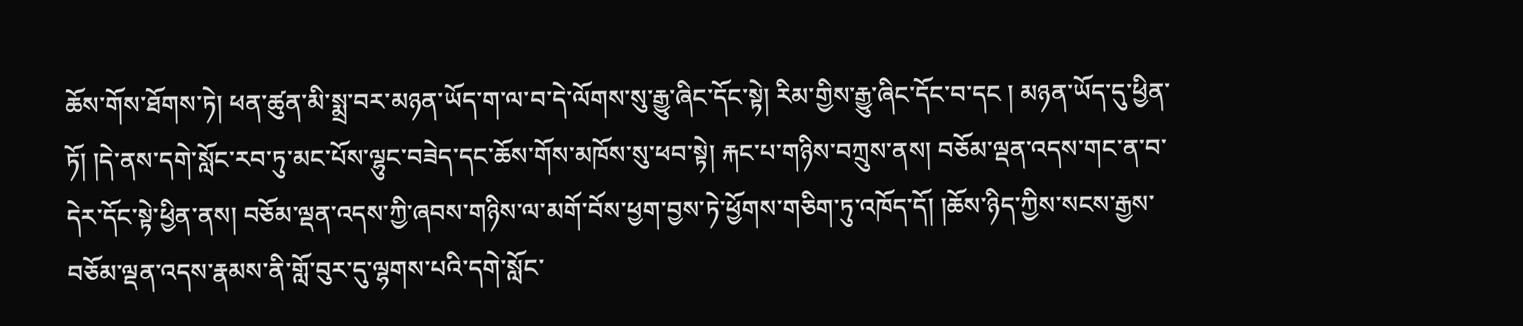ཆོས་གོས་ཐོགས་ཏེ། ཕན་ཚུན་མི་སྨྲ་བར་མཉན་ཡོད་ག་ལ་བ་དེ་ལོགས་སུ་རྒྱུ་ཞིང་དོང་སྟེ། རིམ་གྱིས་རྒྱུ་ཞིང་དོང་བ་དང ། མཉན་ཡོད་དུ་ཕྱིན་ཏོ། །དེ་ནས་དགེ་སློང་རབ་ཏུ་མང་པོས་ལྷུང་བཟེད་དང་ཆོས་གོས་མཁོས་སུ་ཕབ་སྟེ། རྐང་པ་གཉིས་བཀྲུས་ནས། བཅོམ་ལྡན་འདས་གང་ན་བ་དེར་དོང་སྟེ་ཕྱིན་ནས། བཅོམ་ལྡན་འདས་ཀྱི་ཞབས་གཉིས་ལ་མགོ་བོས་ཕྱག་བྱས་ཏེ་ཕྱོགས་གཅིག་ཏུ་འཁོད་དོ། །ཆོས་ཉིད་ཀྱིས་སངས་རྒྱས་བཅོམ་ལྡན་འདས་རྣམས་ནི་གློ་བུར་དུ་ལྷགས་པའི་དགེ་སློང་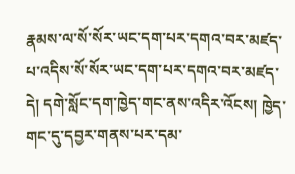རྣམས་ལ་སོ་སོར་ཡང་དག་པར་དགའ་བར་མཛད་པ་འདིས་སོ་སོར་ཡང་དག་པར་དགའ་བར་མཛད་དེ། དགེ་སློང་དག་ཁྱེད་གང་ནས་འདིར་འོངས། ཁྱེད་གང་དུ་དབྱར་གནས་པར་དམ་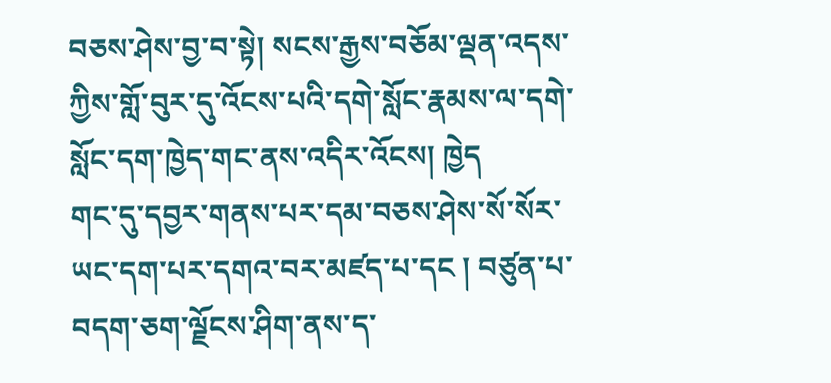བཅས་ཤེས་བྱ་བ་སྟེ། སངས་རྒྱས་བཅོམ་ལྡན་འདས་ཀྱིས་གློ་བུར་དུ་འོངས་པའི་དགེ་སློང་རྣམས་ལ་དགེ་སློང་དག་ཁྱེད་གང་ནས་འདིར་འོངས། ཁྱེད
གང་དུ་དབྱར་གནས་པར་དམ་བཅས་ཤེས་སོ་སོར་ཡང་དག་པར་དགའ་བར་མཛད་པ་དང ། བཙུན་པ་བདག་ཅག་ལྗོངས་ཤིག་ནས་ད་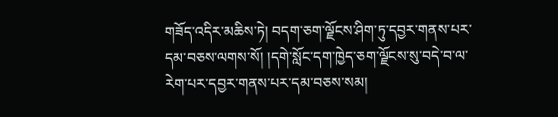གཟོད་འདིར་མཆིས་ཏེ། བདག་ཅག་ལྗོངས་ཤིག་ཏུ་དབྱར་གནས་པར་དམ་བཅས་ལགས་སོ། །དགེ་སློང་དག་ཁྱེད་ཅག་ལྗོངས་སུ་བདེ་བ་ལ་རེག་པར་དབྱར་གནས་པར་དམ་བཅས་སམ།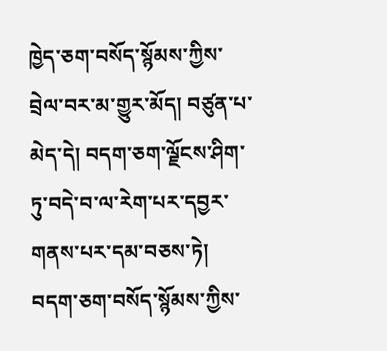ཁྱེད་ཅག་བསོད་སྙོམས་ཀྱིས་བྲེལ་བར་མ་གྱུར་མོད། བཙུན་པ་མེད་དེ། བདག་ཅག་ལྗོངས་ཤིག་ཏུ་བདེ་བ་ལ་རེག་པར་དབྱར་གནས་པར་དམ་བཅས་ཏེ། བདག་ཅག་བསོད་སྙོམས་ཀྱིས་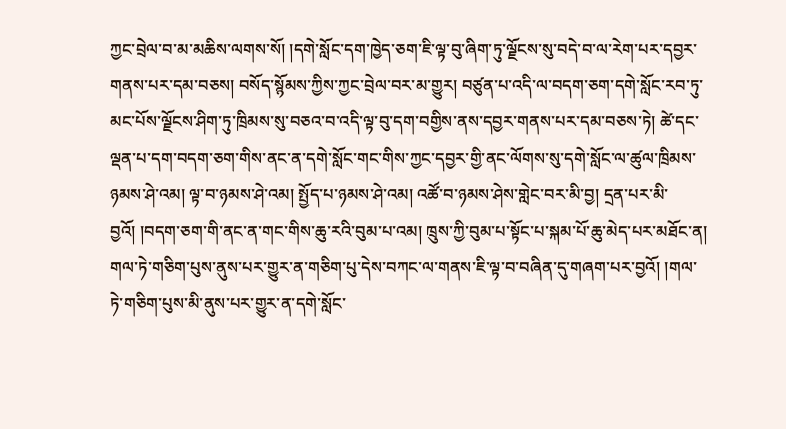ཀྱང་བྲེལ་བ་མ་མཆིས་ལགས་སོ། །དགེ་སློང་དག་ཁྱེད་ཅག་ཇི་ལྟ་བུ་ཞིག་ཏུ་ལྗོངས་སུ་བདེ་བ་ལ་རེག་པར་དབྱར་གནས་པར་དམ་བཅས། བསོད་སྙོམས་ཀྱིས་ཀྱང་བྲེལ་བར་མ་གྱུར། བཙུན་པ་འདི་ལ་བདག་ཅག་དགེ་སློང་རབ་ཏུ་མང་པོས་ལྗོངས་ཤིག་ཏུ་ཁྲིམས་སུ་བཅའ་བ་འདི་ལྟ་བུ་དག་བགྱིས་ནས་དབྱར་གནས་པར་དམ་བཅས་ཏེ། ཚེ་དང་ལྡན་པ་དག་བདག་ཅག་གིས་ནང་ན་དགེ་སློང་གང་གིས་ཀྱང་དབྱར་གྱི་ནང་ལོགས་སུ་དགེ་སློང་ལ་ཚུལ་ཁྲིམས་ཉམས་ཤེ་འམ། ལྟ་བ་ཉམས་ཤེ་འམ། སྤྱོད་པ་ཉམས་ཤེ་འམ། འཚོ་བ་ཉམས་ཤེས་གླེང་བར་མི་བྱ། དྲན་པར་མི་བྱའོ། །བདག་ཅག་གི་ནང་ན་གང་གིས་ཆུ་རའི་བུམ་པ་འམ། ཁྲུས་ཀྱི་བུམ་པ་སྟོང་པ་སྐམ་པོ་ཆུ་མེད་པར་མཐོང་ན། གལ་ཏེ་གཅིག་པུས་ནུས་པར་གྱུར་ན་གཅིག་པུ་དེས་བཀང་ལ་གནས་ཇི་ལྟ་བ་བཞིན་དུ་གཞག་པར་བྱའོ། །གལ་ཏེ་གཅིག་པུས་མི་ནུས་པར་གྱུར་ན་དགེ་སློང་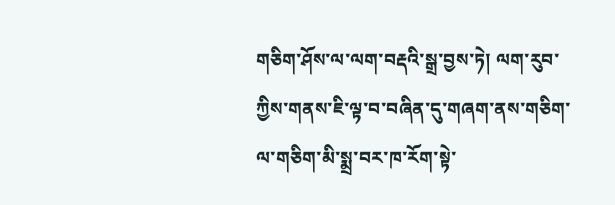གཅིག་ཤོས་ལ་ལག་བརྡའི་སྒྲ་བྱས་ཏེ། ལག་རུབ་ཀྱིས་གནས་ཇི་ལྟ་བ་བཞིན་དུ་གཞག་ནས་གཅིག་ལ་གཅིག་མི་སྨྲ་བར་ཁ་རོག་སྟེ་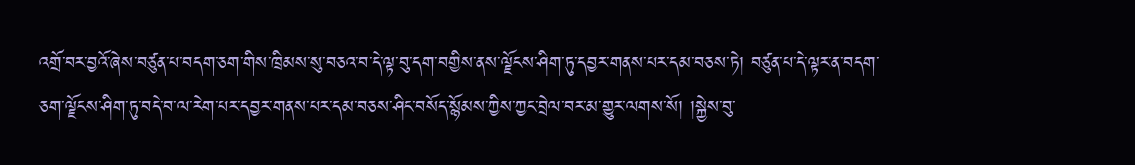འགྲོ་བར་བྱའོ་ཞེས་བཙུན་པ་བདག་ཅག་གིས་ཁྲིམས་སུ་བཅའ་བ་དེ་ལྟ་བུ་དག་བགྱིས་ནས་ལྗོངས་ཤིག་ཏུ་དབྱར་གནས་པར་དམ་བཅས་ཏེ། བཙུན་པ་དེ་ལྟར་ན་བདག་ཅག་ལྗོངས་ཤིག་ཏུ་བདེ་བ་ལ་རེག་པར་དབྱར་གནས་པར་དམ་བཅས་ཤིང་བསོད་སྙོམས་ཀྱིས་ཀྱང་བྲེལ་བར་མ་གྱུར་ལགས་སོ། །སྐྱེས་བུ་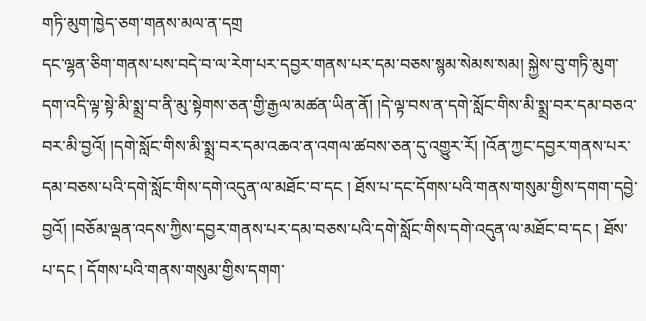གཏི་མུག་ཁྱེད་ཅག་གནས་མལ་ན་དགྲ
དང་ལྷན་ཅིག་གནས་པས་བདེ་བ་ལ་རེག་པར་དབྱར་གནས་པར་དམ་བཅས་སྙམ་སེམས་སམ། སྐྱེས་བུ་གཏི་མུག་དག་འདི་ལྟ་སྟེ་མི་སྨྲ་བ་ནི་མུ་སྟེགས་ཅན་གྱི་རྒྱལ་མཚན་ཡིན་ནོ། །དེ་ལྟ་བས་ན་དགེ་སློང་གིས་མི་སྨྲ་བར་དམ་བཅའ་བར་མི་བྱའོ། །དགེ་སློང་གིས་མི་སྨྲ་བར་དམ་འཆའ་ན་འགལ་ཚབས་ཅན་དུ་འགྱུར་རོ། །འོན་ཀྱང་དབྱར་གནས་པར་དམ་བཅས་པའི་དགེ་སློང་གིས་དགེ་འདུན་ལ་མཐོང་བ་དང ། ཐོས་པ་དང་དོགས་པའི་གནས་གསུམ་གྱིས་དགག་དབྱེ་བྱའོ། །བཅོམ་ལྡན་འདས་ཀྱིས་དབྱར་གནས་པར་དམ་བཅས་པའི་དགེ་སློང་གིས་དགེ་འདུན་ལ་མཐོང་བ་དང ། ཐོས་པ་དང ། དོགས་པའི་གནས་གསུམ་གྱིས་དགག་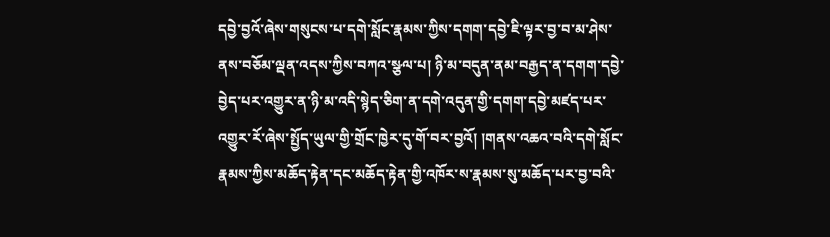དབྱེ་བྱའོ་ཞེས་གསུངས་པ་དགེ་སློང་རྣམས་ཀྱིས་དགག་དབྱེ་ཇི་ལྟར་བྱ་བ་མ་ཤེས་ནས་བཅོམ་ལྡན་འདས་ཀྱིས་བཀའ་སྩལ་པ། ཉི་མ་བདུན་ནམ་བརྒྱད་ན་དགག་དབྱེ་བྱེད་པར་འགྱུར་ན་ཉི་མ་འདི་སྙེད་ཅིག་ན་དགེ་འདུན་གྱི་དགག་དབྱེ་མཛད་པར་འགྱུར་རོ་ཞེས་སྤྱོད་ཡུལ་གྱི་གྲོང་ཁྱེར་དུ་གོ་བར་བྱའོ། །གནས་འཆའ་བའི་དགེ་སློང་རྣམས་ཀྱིས་མཆོད་རྟེན་དང་མཆོད་རྟེན་གྱི་འཁོར་ས་རྣམས་སུ་མཆོད་པར་བྱ་བའི་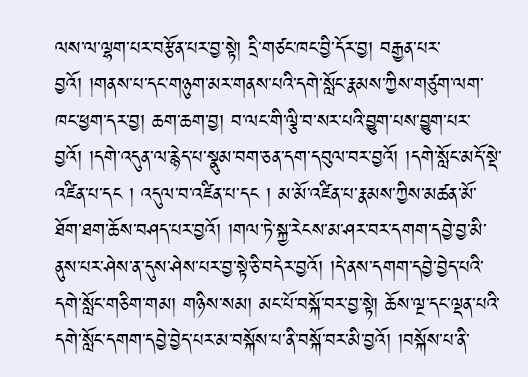ལས་ལ་ལྷག་པར་བརྩོན་པར་བྱ་སྟེ། དྲི་གཙང་ཁང་བྱི་དོར་བྱ། བརྒྱན་པར་བྱའོ། །གནས་པ་དང་གཉུག་མར་གནས་པའི་དགེ་སློང་རྣམས་ཀྱིས་གཙུག་ལག་ཁང་ཕྱག་དར་བྱ། ཆག་ཆག་བྱ། བ་ལང་གི་ལྕི་བ་སར་པའི་བྱུག་པས་བྱུག་པར་བྱའོ། །དགེ་འདུན་ལ་རྙེད་པ་སྣུམ་བག་ཅན་དག་དབུལ་བར་བྱའོ། །དགེ་སློང་མདོ་སྡེ་འཛིན་པ་དང ། འདུལ་བ་འཛིན་པ་དང ། མ་མོ་འཛིན་པ་རྣམས་ཀྱིས་མཚན་མོ་ཐོག་ཐག་ཆོས་བཤད་པར་བྱའོ། །གལ་ཏེ་སྐྱ་རེངས་མ་ཤར་བར་དགག་དབྱེ་བྱ་མི་ནུས་པར་ཤེས་ན་དུས་ཤེས་པར་བྱ་སྟེ་ཅི་བདེར་བྱའོ། །དེ་ནས་དགག་དབྱེ་བྱེད་པའི་དགེ་སློང་གཅིག་གམ། གཉིས་སམ། མང་པོ་བསྐོ་བར་བྱ་སྟེ། ཆོས་ལྔ་དང་ལྡན་པའི་དགེ་སློང་དགག་དབྱེ་བྱེད་པར་མ་བསྐོས་པ་ནི་བསྐོ་བར་མི་བྱའོ། །བསྐོས་པ་ནི་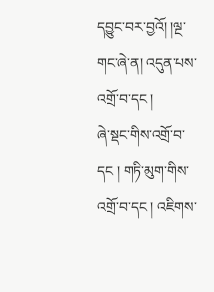དབྱུང་བར་བྱའོ། །ལྔ་གང་ཞེ་ན། འདུན་པས་འགྲོ་བ་དང །
ཞེ་སྡང་གིས་འགྲོ་བ་དང ། གཏི་མུག་གིས་འགྲོ་བ་དང ། འཇིགས་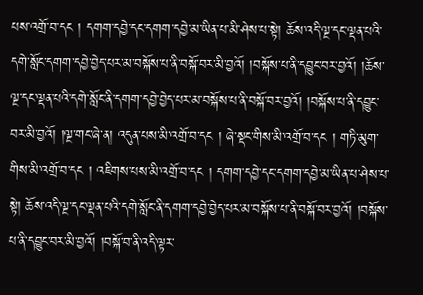པས་འགྲོ་བ་དང ། དགག་དབྱེ་དང་དགག་དབྱེ་མ་ཡིན་པ་མི་ཤེས་པ་སྟེ། ཆོས་འདི་ལྔ་དང་ལྡན་པའི་དགེ་སློང་དགག་དབྱེ་བྱེད་པར་མ་བསྐོས་པ་ནི་བསྐོ་བར་མི་བྱའོ། །བསྐོས་པ་ནི་དབྱུང་བར་བྱའོ། །ཆོས་ལྔ་དང་ལྡན་པའི་དགེ་སློང་ནི་དགག་དབྱེ་བྱེད་པར་མ་བསྐོས་པ་ནི་བསྐོ་བར་བྱའོ། །བསྐོས་པ་ནི་དབྱུང་བར་མི་བྱའོ། །ལྔ་གང་ཞེ་ན། འདུན་པས་མི་འགྲོ་བ་དང ། ཞེ་སྡང་གིས་མི་འགྲོ་བ་དང ། གཏི་མུག་གིས་མི་འགྲོ་བ་དང ། འཇིགས་པས་མི་འགྲོ་བ་དང ། དགག་དབྱེ་དང་དགག་དབྱེ་མ་ཡིན་པ་ཤེས་པ་སྟེ། ཆོས་འདི་ལྔ་དང་ལྡན་པའི་དགེ་སློང་ནི་དགག་དབྱེ་བྱེད་པར་མ་བསྐོས་པ་ནི་བསྐོ་བར་བྱའོ། །བསྐོས་པ་ནི་དབྱུང་བར་མི་བྱའོ། །བསྐོ་བ་ནི་འདི་ལྟར་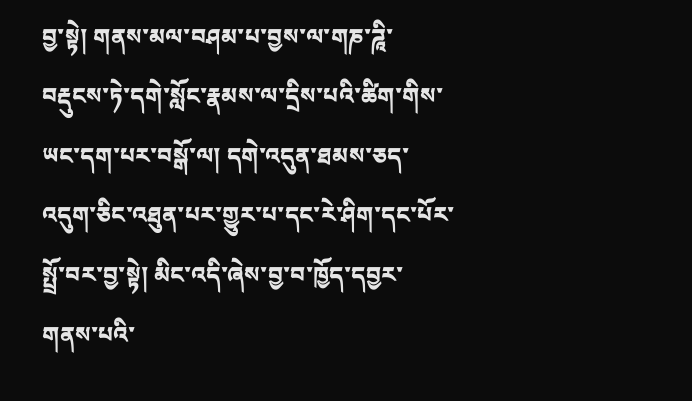བྱ་སྟེ། གནས་མལ་བཤམ་པ་བྱས་ལ་གཎ་ཌཱི་བརྡུངས་ཏེ་དགེ་སློང་རྣམས་ལ་དྲིས་པའི་ཚིག་གིས་ཡང་དག་པར་བསྒོ་ལ། དགེ་འདུན་ཐམས་ཅད་འདུག་ཅིང་འཐུན་པར་གྱུར་པ་དང་རེ་ཤིག་དང་པོར་སྤྲོ་བར་བྱ་སྟེ། མིང་འདི་ཞེས་བྱ་བ་ཁྱོད་དབྱར་གནས་པའི་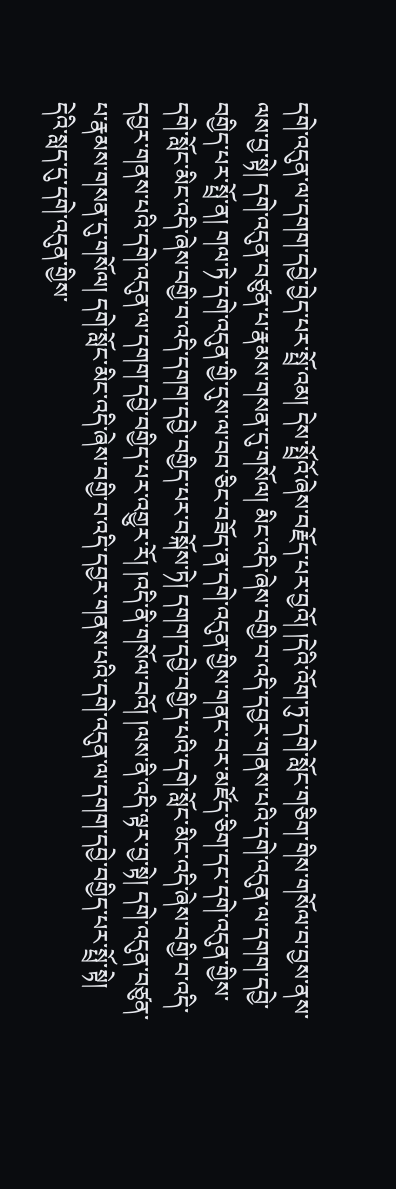དགེ་འདུན་ལ་དགག་དབྱེ་བྱེད་པར་སྤྲོ་འམ། དེས་སྤྲོའོ་ཞེས་བརྗོད་པར་བྱའོ། །དེའི་འོག་ཏུ་དགེ་སློང་གཅིག་གིས་གསོལ་བ་བྱས་ནས་ལས་བྱ་སྟེ། དགེ་འདུན་བཙུན་པ་རྣམས་གསན་དུ་གསོལ། མིང་འདི་ཞེས་བགྱི་བ་འདི་དབྱར་གནས་པའི་དགེ་འདུན་ལ་དགག་དབྱེ་བགྱིད་པར་སྤྲོ་ན། གལ་ཏེ་དགེ་འདུན་གྱི་དུས་ལ་བབ་ཅིང་བཟོད་ན་དགེ་འདུན་གྱིས་གནང་བར་མཛོད་ཅིག་དང་དགེ་འདུན་གྱིས་དགེ་སློང་མིང་འདི་ཞེས་བགྱི་བ་འདི་དགག་དབྱེ་བགྱིད་པར་བསྐོས་ཏེ། དགག་དབྱེ་བགྱིད་པའི་དགེ་སློང་མིང་འདི་ཞེས་བགྱི་བ་འདི་དབྱར་གནས་པའི་དགེ་འདུན་ལ་དགག་དབྱེ་བགྱིད་པར་འགྱུར་རོ། །འདི་ནི་གསོལ་བའོ། །ལས་ནི་འདི་ལྟར་བྱ་སྟེ། དགེ་འདུན་བཙུན་པ་རྣམས་གསན་དུ་གསོལ། དགེ་སློང་མིང་འདི་ཞེས་བགྱི་བ་འདི་དབྱར་གནས་པའི་དགེ་འདུན་ལ་དགག་དབྱེ་བགྱིད་པར་སྤྲོ་སྟེ། དེའི་སླད་དུ་དགེ་འདུན་གྱིས་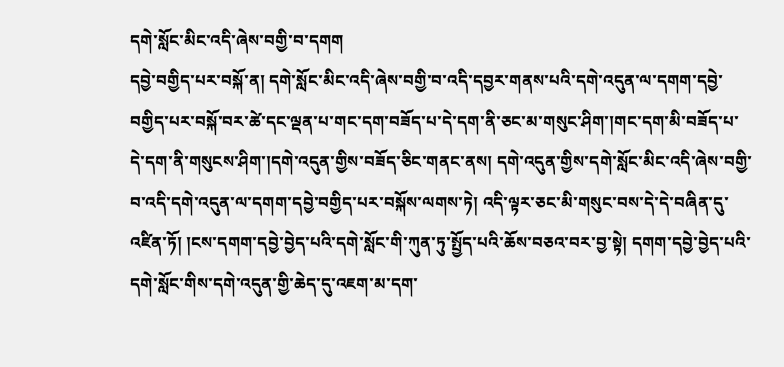དགེ་སློང་མིང་འདི་ཞེས་བགྱི་བ་དགག
དབྱེ་བགྱིད་པར་བསྐོ་ན། དགེ་སློང་མིང་འདི་ཞེས་བགྱི་བ་འདི་དབྱར་གནས་པའི་དགེ་འདུན་ལ་དགག་དབྱེ་བགྱིད་པར་བསྐོ་བར་ཚེ་དང་ལྡན་པ་གང་དག་བཟོད་པ་དེ་དག་ནི་ཅང་མ་གསུང་ཤིག་།གང་དག་མི་བཟོད་པ་དེ་དག་ནི་གསུངས་ཤིག་།དགེ་འདུན་གྱིས་བཟོད་ཅིང་གནང་ནས། དགེ་འདུན་གྱིས་དགེ་སློང་མིང་འདི་ཞེས་བགྱི་བ་འདི་དགེ་འདུན་ལ་དགག་དབྱེ་བགྱིད་པར་བསྐོས་ལགས་ཏེ། འདི་ལྟར་ཅང་མི་གསུང་བས་དེ་དེ་བཞིན་དུ་འཛིན་ཏོ། །ངས་དགག་དབྱེ་བྱེད་པའི་དགེ་སློང་གི་ཀུན་ཏུ་སྤྱོད་པའི་ཆོས་བཅའ་བར་བྱ་སྟེ། དགག་དབྱེ་བྱེད་པའི་དགེ་སློང་གིས་དགེ་འདུན་གྱི་ཆེད་དུ་འཇག་མ་དག་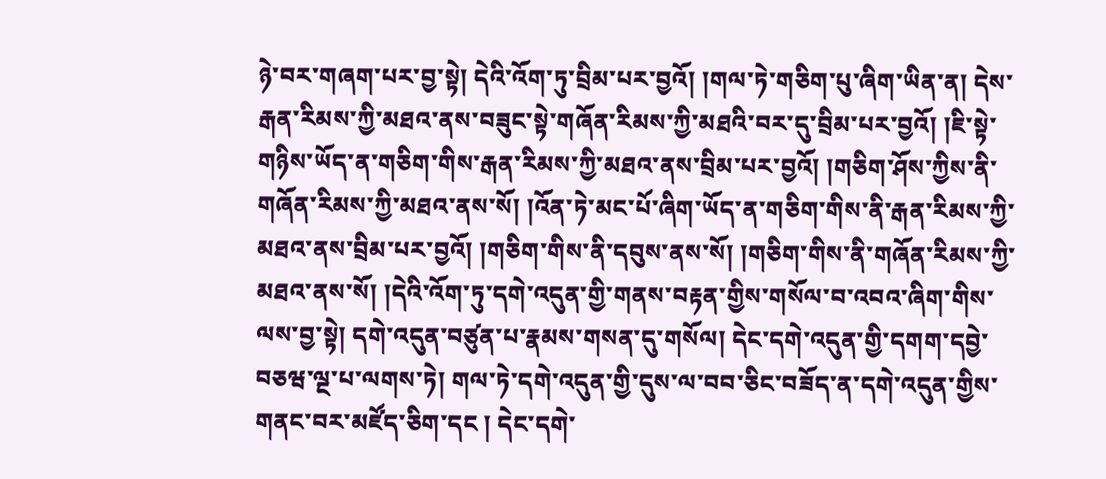ཉེ་བར་གཞག་པར་བྱ་སྟེ། དེའི་འོག་ཏུ་བྲིམ་པར་བྱའོ། །གལ་ཏེ་གཅིག་པུ་ཞིག་ཡིན་ན། དེས་རྒན་རིམས་ཀྱི་མཐའ་ནས་བཟུང་སྟེ་གཞོན་རིམས་ཀྱི་མཐའི་བར་དུ་བྲིམ་པར་བྱའོ། །ཇི་སྟེ་གཉིས་ཡོད་ན་གཅིག་གིས་རྒན་རིམས་ཀྱི་མཐའ་ནས་བྲིམ་པར་བྱའོ། །གཅིག་ཤོས་ཀྱིས་ནི་གཞོན་རིམས་ཀྱི་མཐའ་ནས་སོ། །འོན་ཏེ་མང་པོ་ཞིག་ཡོད་ན་གཅིག་གིས་ནི་རྒན་རིམས་ཀྱི་མཐའ་ནས་བྲིམ་པར་བྱའོ། །གཅིག་གིས་ནི་དབུས་ནས་སོ། །གཅིག་གིས་ནི་གཞོན་རིམས་ཀྱི་མཐའ་ནས་སོ། །དེའི་འོག་ཏུ་དགེ་འདུན་གྱི་གནས་བརྟན་གྱིས་གསོལ་བ་འབའ་ཞིག་གིས་ལས་བྱ་སྟེ། དགེ་འདུན་བཙུན་པ་རྣམས་གསན་དུ་གསོལ། དེང་དགེ་འདུན་གྱི་དགག་དབྱེ་བཅཝ་ལྔ་པ་ལགས་ཏེ། གལ་ཏེ་དགེ་འདུན་གྱི་དུས་ལ་བབ་ཅིང་བཟོད་ན་དགེ་འདུན་གྱིས་གནང་བར་མཛོད་ཅིག་དང ། དེང་དགེ་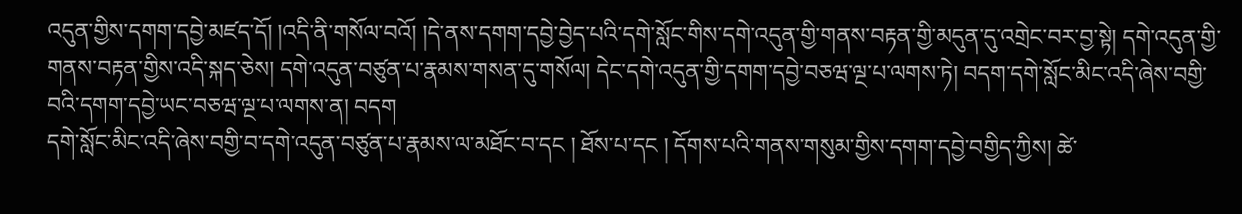འདུན་གྱིས་དགག་དབྱེ་མཛད་དོ། །འདི་ནི་གསོལ་བའོ། །དེ་ནས་དགག་དབྱེ་བྱེད་པའི་དགེ་སློང་གིས་དགེ་འདུན་གྱི་གནས་བརྟན་གྱི་མདུན་དུ་འགྲེང་བར་བྱ་སྟེ། དགེ་འདུན་གྱི་གནས་བརྟན་གྱིས་འདི་སྐད་ཅེས། དགེ་འདུན་བཙུན་པ་རྣམས་གསན་དུ་གསོལ། དེང་དགེ་འདུན་གྱི་དགག་དབྱེ་བཅཝ་ལྔ་པ་ལགས་ཏེ། བདག་དགེ་སློང་མིང་འདི་ཞེས་བགྱི་བའི་དགག་དབྱེ་ཡང་བཅཝ་ལྔ་པ་ལགས་ན། བདག
དགེ་སློང་མིང་འདི་ཞེས་བགྱི་བ་དགེ་འདུན་བཙུན་པ་རྣམས་ལ་མཐོང་བ་དང ། ཐོས་པ་དང ། དོགས་པའི་གནས་གསུམ་གྱིས་དགག་དབྱེ་བགྱིད་ཀྱིས། ཚེ་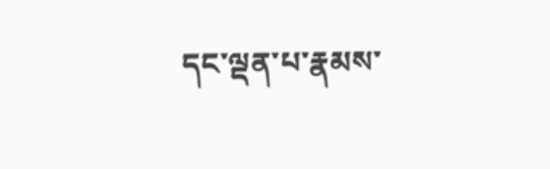དང་ལྡན་པ་རྣམས་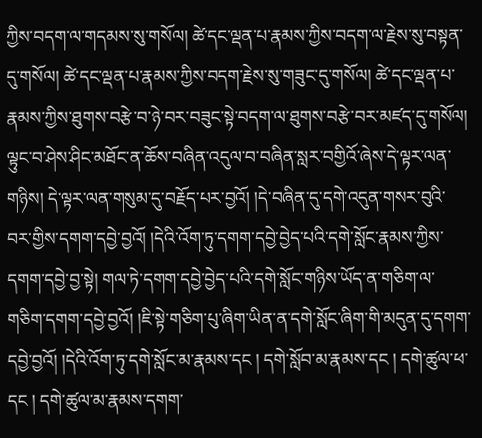ཀྱིས་བདག་ལ་གདམས་སུ་གསོལ། ཚེ་དང་ལྡན་པ་རྣམས་ཀྱིས་བདག་ལ་རྗེས་སུ་བསྟན་དུ་གསོལ། ཚེ་དང་ལྡན་པ་རྣམས་ཀྱིས་བདག་རྗེས་སུ་གཟུང་དུ་གསོལ། ཚེ་དང་ལྡན་པ་རྣམས་ཀྱིས་ཐུགས་བརྩེ་བ་ཉེ་བར་བཟུང་སྟེ་བདག་ལ་ཐུགས་བརྩེ་བར་མཛད་དུ་གསོལ། ལྟུང་བ་ཤེས་ཤིང་མཐོང་ན་ཆོས་བཞིན་འདུལ་བ་བཞིན་སླར་བགྱིའོ་ཞེས་དེ་ལྟར་ལན་གཉིས། དེ་ལྟར་ལན་གསུམ་དུ་བརྗོད་པར་བྱའོ། །དེ་བཞིན་དུ་དགེ་འདུན་གསར་བུའི་བར་གྱིས་དགག་དབྱེ་བྱའོ། །དེའི་འོག་ཏུ་དགག་དབྱེ་བྱེད་པའི་དགེ་སློང་རྣམས་ཀྱིས་དགག་དབྱེ་བྱ་སྟེ། གལ་ཏེ་དགག་དབྱེ་བྱེད་པའི་དགེ་སློང་གཉིས་ཡོད་ན་གཅིག་ལ་གཅིག་དགག་དབྱེ་བྱའོ། །ཇི་སྟེ་གཅིག་པུ་ཞིག་ཡིན་ན་དགེ་སློང་ཞིག་གི་མདུན་དུ་དགག་དབྱེ་བྱའོ། །དེའི་འོག་ཏུ་དགེ་སློང་མ་རྣམས་དང ། དགེ་སློབ་མ་རྣམས་དང ། དགེ་ཚུལ་ཕ་དང ། དགེ་ཚུལ་མ་རྣམས་དགག་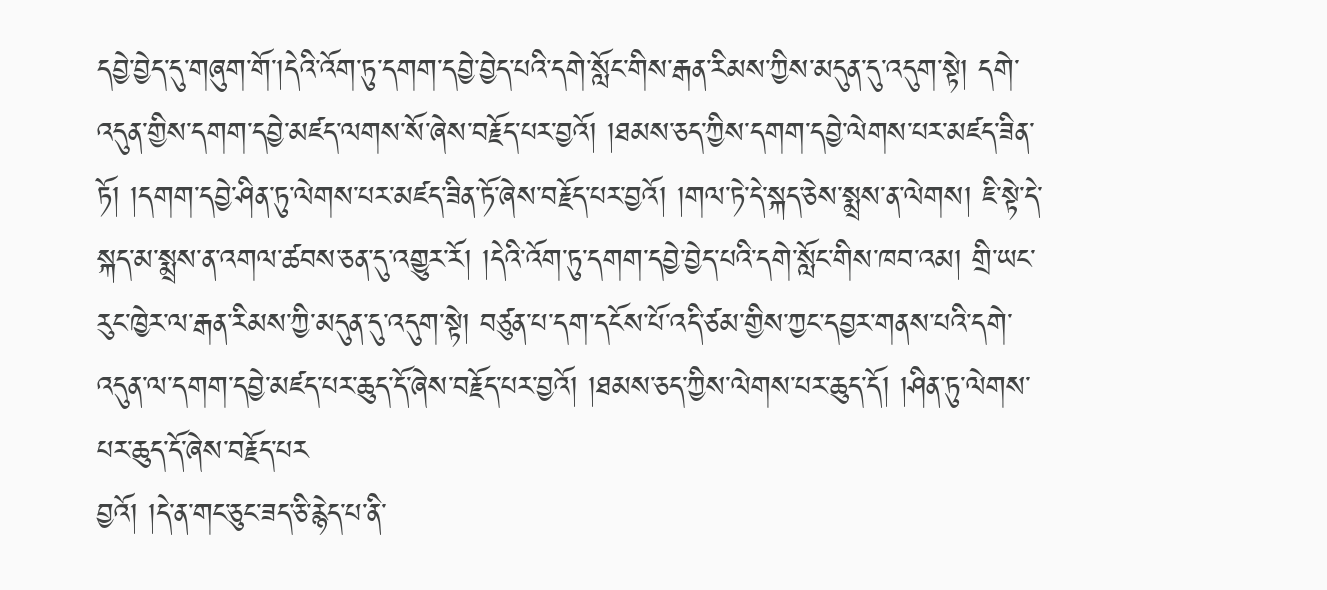དབྱེ་བྱེད་དུ་གཞུག་གོ་།དེའི་འོག་ཏུ་དགག་དབྱེ་བྱེད་པའི་དགེ་སློང་གིས་རྒན་རིམས་ཀྱིས་མདུན་དུ་འདུག་སྟེ། དགེ་འདུན་གྱིས་དགག་དབྱེ་མཛད་ལགས་སོ་ཞེས་བརྗོད་པར་བྱའོ། །ཐམས་ཅད་ཀྱིས་དགག་དབྱེ་ལེགས་པར་མཛད་ཟིན་ཏོ། །དགག་དབྱེ་ཤིན་ཏུ་ལེགས་པར་མཛད་ཟིན་ཏོ་ཞེས་བརྗོད་པར་བྱའོ། །གལ་ཏེ་དེ་སྐད་ཅེས་སྨྲས་ན་ལེགས། ཇི་སྟེ་དེ་སྐད་མ་སྨྲས་ན་འགལ་ཚབས་ཅན་དུ་འགྱུར་རོ། །དེའི་འོག་ཏུ་དགག་དབྱེ་བྱེད་པའི་དགེ་སློང་གིས་ཁབ་འམ། གྲི་ཡང་རུང་ཁྱེར་ལ་རྒན་རིམས་ཀྱི་མདུན་དུ་འདུག་སྟེ། བཙུན་པ་དག་དངོས་པོ་འདི་ཙམ་གྱིས་ཀྱང་དབྱར་གནས་པའི་དགེ་འདུན་ལ་དགག་དབྱེ་མཛད་པར་ཆུད་དོ་ཞེས་བརྗོད་པར་བྱའོ། །ཐམས་ཅད་ཀྱིས་ལེགས་པར་ཆུད་དོ། །ཤིན་ཏུ་ལེགས་པར་ཆུད་དོ་ཞེས་བརྗོད་པར
བྱའོ། །དེ་ན་གང་ཅུང་ཟད་ཅི་རྙེད་པ་ནི་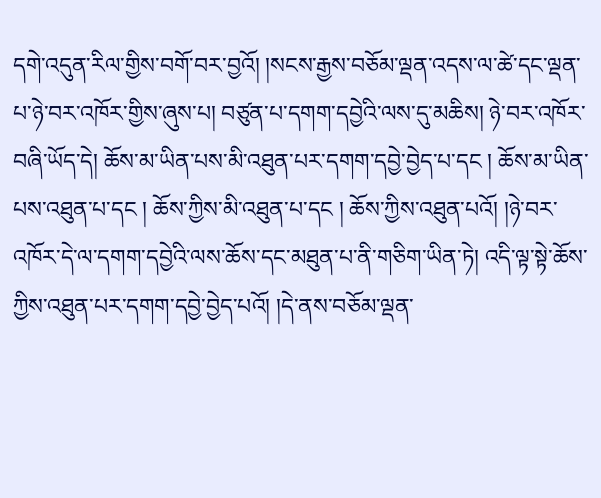དགེ་འདུན་རིལ་གྱིས་བགོ་བར་བྱའོ། །སངས་རྒྱས་བཅོམ་ལྡན་འདས་ལ་ཚེ་དང་ལྡན་པ་ཉེ་བར་འཁོར་གྱིས་ཞུས་པ། བཙུན་པ་དགག་དབྱེའི་ལས་དུ་མཆིས། ཉེ་བར་འཁོར་བཞི་ཡོད་དེ། ཆོས་མ་ཡིན་པས་མི་འཐུན་པར་དགག་དབྱེ་བྱེད་པ་དང ། ཆོས་མ་ཡིན་པས་འཐུན་པ་དང ། ཆོས་ཀྱིས་མི་འཐུན་པ་དང ། ཆོས་ཀྱིས་འཐུན་པའོ། །ཉེ་བར་འཁོར་དེ་ལ་དགག་དབྱེའི་ལས་ཆོས་དང་མཐུན་པ་ནི་གཅིག་ཡིན་ཏེ། འདི་ལྟ་སྟེ་ཆོས་ཀྱིས་འཐུན་པར་དགག་དབྱེ་བྱེད་པའོ། །དེ་ནས་བཅོམ་ལྡན་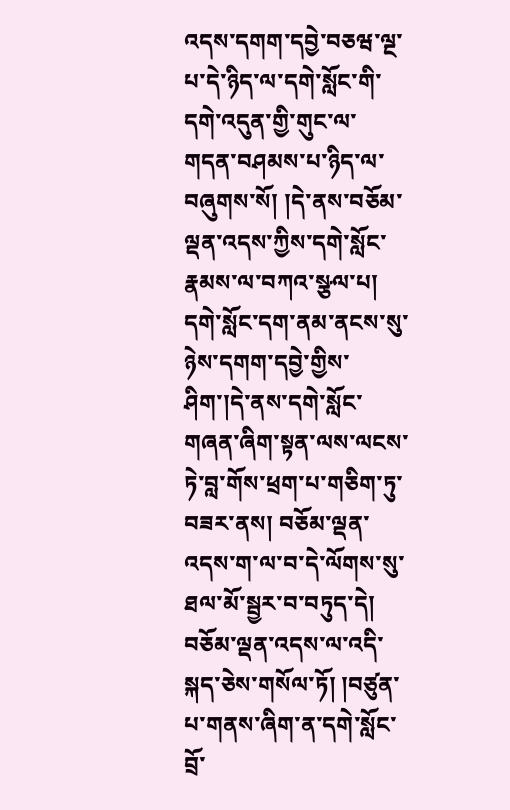འདས་དགག་དབྱེ་བཅཝ་ལྔ་པ་དེ་ཉིད་ལ་དགེ་སློང་གི་དགེ་འདུན་གྱི་གུང་ལ་གདན་བཤམས་པ་ཉིད་ལ་བཞུགས་སོ། །དེ་ནས་བཅོམ་ལྡན་འདས་ཀྱིས་དགེ་སློང་རྣམས་ལ་བཀའ་སྩལ་པ། དགེ་སློང་དག་ནམ་ནངས་སུ་ཉེས་དགག་དབྱེ་གྱིས་ཤིག་།དེ་ནས་དགེ་སློང་གཞན་ཞིག་སྟན་ལས་ལངས་ཏེ་བླ་གོས་ཕྲག་པ་གཅིག་ཏུ་བཟར་ནས། བཅོམ་ལྡན་འདས་ག་ལ་བ་དེ་ལོགས་སུ་ཐལ་མོ་སྦྱར་བ་བཏུད་དེ། བཅོམ་ལྡན་འདས་ལ་འདི་སྐད་ཅེས་གསོལ་ཏོ། །བཙུན་པ་གནས་ཞིག་ན་དགེ་སློང་བྲོ་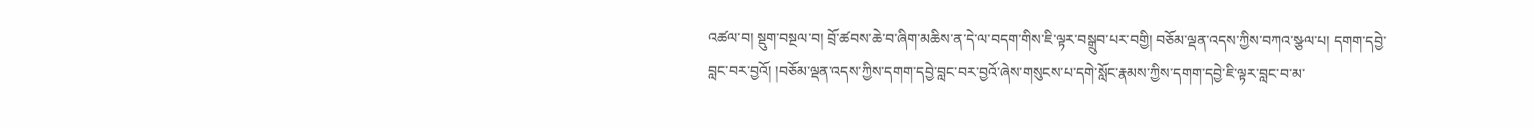འཚལ་བ། སྡུག་བསྔལ་བ། བྲོ་ཚབས་ཆེ་བ་ཞིག་མཆིས་ན་དེ་ལ་བདག་གིས་ཇི་ལྟར་བསྒྲུབ་པར་བགྱི། བཅོམ་ལྡན་འདས་ཀྱིས་བཀའ་སྩལ་པ། དགག་དབྱེ་བླང་བར་བྱའོ། །བཅོམ་ལྡན་འདས་ཀྱིས་དགག་དབྱེ་བླང་བར་བྱའོ་ཞེས་གསུངས་པ་དགེ་སློང་རྣམས་ཀྱིས་དགག་དབྱེ་ཇི་ལྟར་བླང་བ་མ་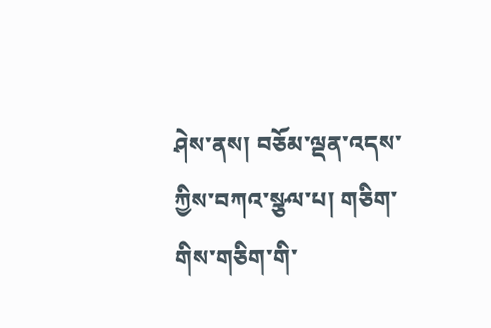ཤེས་ནས། བཅོམ་ལྡན་འདས་ཀྱིས་བཀའ་སྩལ་པ། གཅིག་གིས་གཅིག་གི་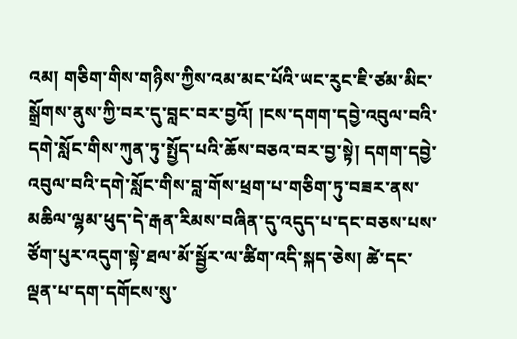འམ། གཅིག་གིས་གཉིས་ཀྱིས་འམ་མང་པོའི་ཡང་རུང་ཇི་ཙམ་མིང་སྒྲོགས་ནུས་ཀྱི་བར་དུ་བླང་བར་བྱའོ། །ངས་དགག་དབྱེ་འབུལ་བའི་དགེ་སློང་གིས་ཀུན་ཏུ་སྤྱོད་པའི་ཆོས་བཅའ་བར་བྱ་སྟེ། དགག་དབྱེ་འབུལ་བའི་དགེ་སློང་གིས་བླ་གོས་ཕྲག་པ་གཅིག་ཏུ་བཟར་ནས་མཆིལ་ལྷམ་ཕུད་དེ་རྒན་རིམས་བཞིན་དུ་འདུད་པ་དང་བཅས་པས་ཙོག་པུར་འདུག་སྟེ་ཐལ་མོ་སྦྱོར་ལ་ཚིག་འདི་སྐད་ཅེས། ཚེ་དང་ལྡན་པ་དག་དགོངས་སུ་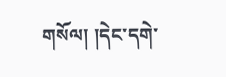གསོལ། །དེང་དགེ་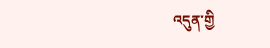འདུན་གྱི